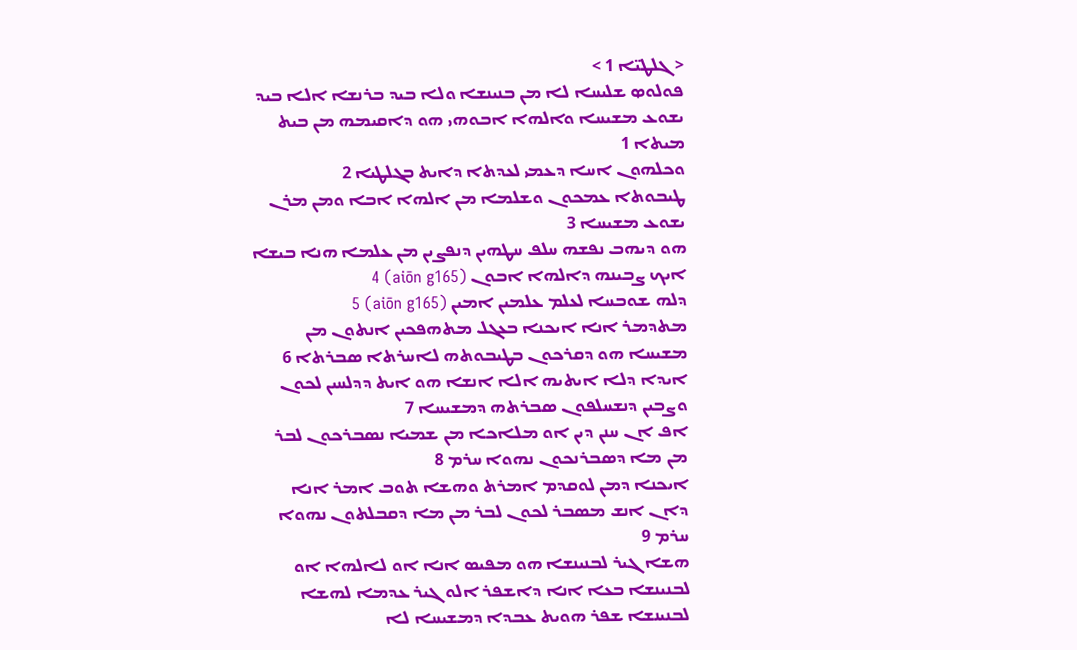< ܓܠܛܝ̈ܐ 1 >
ܦܘܠܘܤ ܫܠܝܚܐ ܠܐ ܡܢ ܒܢܝܢܫܐ ܘܠܐ ܒܝܕ ܒܪܢܫܐ ܐܠܐ ܒܝܕ ܝܫܘܥ ܡܫܝܚܐ ܘܐܠܗܐ ܐܒܘܗܝ ܗܘ ܕܐܩܝܡܗ ܡܢ ܒܝܬ ܡܝܬܐ 1
ܘܟܠܗܘܢ ܐܚܐ ܕܥܡܝ ܠܥܕܬܐ ܕܐܝܬ ܒܓܠܛܝܐ 2
ܛܝܒܘܬܐ ܥܡܟܘܢ ܘܫܠܡܐ ܡܢ ܐܠܗܐ ܐܒܐ ܘܡܢ ܡܪܢ ܝܫܘܥ ܡܫܝܚܐ 3
ܗܘ ܕܝܗܒ ܢܦܫܗ ܚܠܦ ܚܛܗܝܢ ܕܢܦܨܝܢ ܡܢ ܥܠܡܐ ܗܢܐ ܒܝܫܐ ܐܝܟ ܨܒܝܢܗ ܕܐܠܗܐ ܐܒܘܢ (aiōn g165) 4
ܕܠܗ ܫܘܒܚܐ ܠܥܠܡ ܥܠܡܝܢ ܐܡܝܢ (aiōn g165) 5
ܡܬܕܡܪ ܐܢܐ ܐܝܟܢܐ ܒܥܓܠ ܡܬܗܦܟܝܢ ܐܢܬܘܢ ܡܢ ܡܫܝܚܐ ܗܘ ܕܩܪܟܘܢ ܒܛܝܒܘܬܗ ܠܐܚܪܬܐ ܤܒܪܬܐ 6
ܐܝܕܐ ܕܠܐ ܐܝܬܝܗ ܐܠܐ ܐܢܫܐ ܗܘ ܐܝܬ ܕܕܠܚܝܢ ܠܟܘܢ ܘܨܒܝܢ ܕܢܫܚܠܦܘܢ ܤܒܪܬܗ ܕܡܫܝܚܐ 7
ܐܦ ܐܢ ܚܢܢ ܕܝܢ ܐܘ ܡܠܐܟܐ ܡܢ ܫܡܝܐ ܢܤܒܪܟܘܢ ܠܒܪ ܡܢ ܡܐ ܕܤܒܪܢܟܘܢ ܢܗܘܐ ܚܪܡ 8
ܐܝܟܢܐ ܕܡܢ ܠܘܩܕܡ ܐܡܪܬ ܘܗܫܐ ܬܘܒ ܐܡܪ ܐܢܐ ܕܐܢ ܐܢܫ ܡܤܒܪ ܠܟܘܢ ܠܒܪ ܡܢ ܡܐ ܕܩܒܠܬܘܢ ܢܗܘܐ ܚܪܡ 9
ܗܫܐ ܓܝܪ ܠܒܢܝܢܫܐ ܗܘ ܡܦܝܤ ܐܢܐ ܐܘ ܠܐܠܗܐ ܐܘ ܠܒܢܝܢܫܐ ܒܥܐ ܐܢܐ ܕܐܫܦܪ ܐܠܘ ܓܝܪ ܥܕܡܐ ܠܗܫܐ ܠܒܢܝܢܫܐ ܫܦܪ ܗܘܝܬ ܥܒܕܐ ܕܡܫܝܚܐ ܠܐ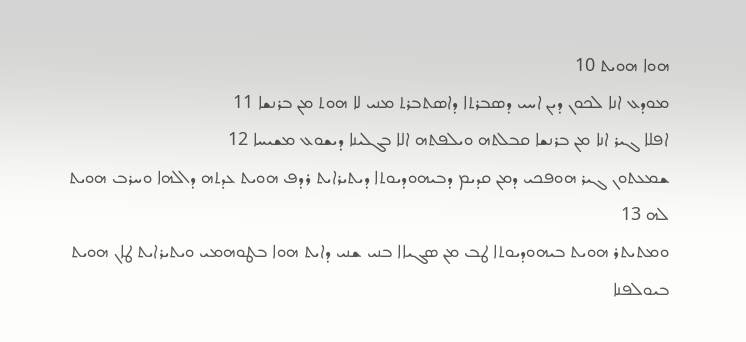ܗܘܐ ܗܘܝܬ 10
ܡܘܕܥ ܐܢܐ ܠܟܘܢ ܕܝܢ ܐܚܝ ܕܤܒܪܬܐ ܕܐܤܬܒܪܬ ܡܢܝ ܠܐ ܗܘܬ ܡܢ ܒܪܢܫܐ 11
ܐܦܠܐ ܓܝܪ ܐܢܐ ܡܢ ܒܪܢܫܐ ܩܒܠܬܗ ܘܝܠܦܬܗ ܐܠܐ ܒܓܠܝܢܐ ܕܝܫܘܥ ܡܫܝܚܐ 12
ܫܡܥܬܘܢ ܓܝܪ ܗܘܦܟܝ ܕܡܢ ܩܕܝܡ ܕܒܝܗܘܕܝܘܬܐ ܕܝܬܝܪܐܝܬ ܪܕܦ ܗܘܝܬ ܥܕܬܗ ܕܐܠܗܐ ܘܚܪܒ ܗܘܝܬ ܠܗ 13
ܘܡܬܝܬܪ ܗܘܝܬ ܒܝܗܘܕܝܘܬܐ ܛܒ ܡܢ ܤܓܝܐܐ ܒܢܝ ܫܢܝ ܕܐܝܬ ܗܘܐ ܒܛܘܗܡܝ ܘܝܬܝܪܐܝܬ ܛܐܢ ܗܘܝܬ ܒܝܘܠܦܢܐ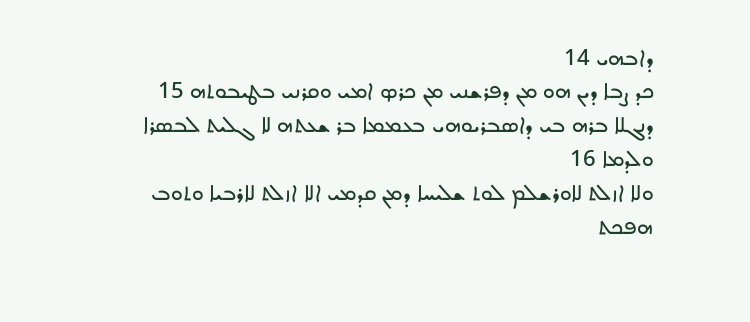ܕܐܒܗܝ 14
ܟܕ ܨܒܐ ܕܝܢ ܗܘ ܡܢ ܕܦܪܫܢܝ ܡܢ ܟܪܤ ܐܡܝ ܘܩܪܢܝ ܒܛܝܒܘܬܗ 15
ܕܢܓܠܐ ܒܪܗ ܒܝ ܕܐܤܒܪܝܘܗܝ ܒܥܡܡܐ ܒܪ ܫܥܬܗ ܠܐ ܓܠܝܬ ܠܒܤܪܐ ܘܠܕܡܐ 16
ܘܠܐ ܐܙܠܬ ܠܐܘܪܫܠܡ ܠܘܬ ܫܠܝܚܐ ܕܡܢ ܩܕܡܝ ܐܠܐ ܐܙܠܬ ܠܐܪܒܝܐ ܘܬܘܒ ܗܦܟܬ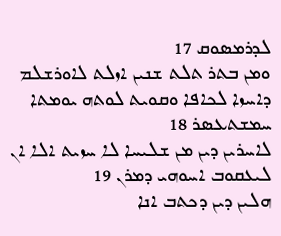ܠܕܪܡܤܘܩ 17
ܘܡܢ ܒܬܪ ܬܠܬ ܫܢܝܢ ܐܙܠܬ ܠܐܘܪܫܠܡ ܕܐܚܙܐ ܠܟܐܦܐ ܘܩܘܝܬ ܠܘܬܗ ܝܘܡܬܐ ܚܡܫܬܥܤܪ 18
ܠܐܚܪܝܢ ܕܝܢ ܡܢ ܫܠܝܚܐ ܠܐ ܚܙܝܬ ܐܠܐ ܐܢ ܠܝܥܩܘܒ ܐܚܘܗܝ ܕܡܪܢ 19
ܗܠܝܢ ܕܝܢ ܕܟܬܒ ܐܢܐ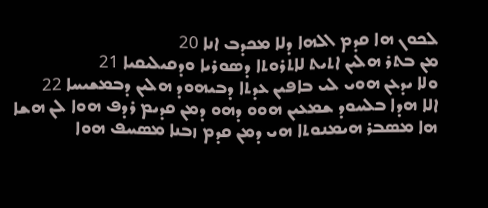ܠܟܘܢ ܗܐ ܩܕܡ ܐܠܗܐ ܕܠܐ ܡܟܕܒ ܐܢܐ 20
ܡܢ ܒܬܪ ܗܠܝܢ ܐܬܝܬ ܠܐܬܪܘܬܐ ܕܤܘܪܝܐ ܘܕܩܝܠܝܩܝܐ 21
ܘܠܐ ܝܕܥܢ ܗܘܝ ܠܝ ܒܐܦܝܢ ܥܕܬܐ ܕܒܝܗܘܕ ܗܠܝܢ ܕܒܡܫܝܚܐ 22
ܐܠܐ ܗܕܐ ܒܠܚܘܕ ܫܡܥܝܢ ܗܘܘ ܕܗܘ ܕܡܢ ܩܕܝܡ ܪܕܦ ܗܘܐ ܠܢ ܗܫܐ ܗܐ ܡܤܒܪ ܗܝܡܢܘܬܐ ܗܝ ܕܡܢ ܩܕܡ ܙܒܢܐ ܡܤܚܦ ܗܘܐ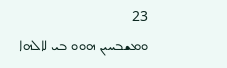23
ܘܡܫܒܚܝܢ ܗܘܘ ܒܝ ܠܐܠܗܐ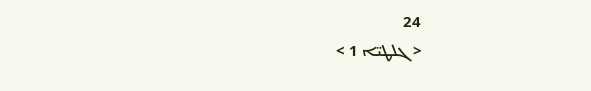24
< ܓܠܛܝ̈ܐ 1 >